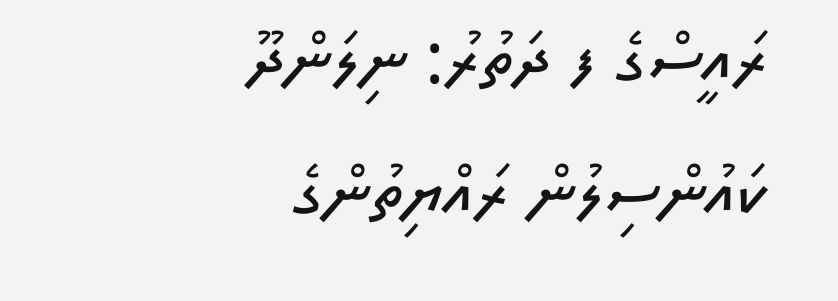ރައީސްގެ ފ ދަތުރު: ނިލަންދޫ ކައުންސިލުން ރައްޔިތުންގެ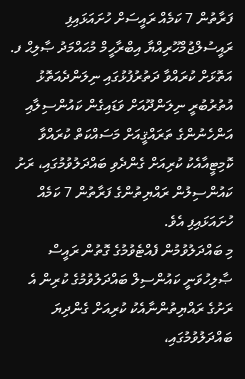ފަރާތުން 7 ކަމެއް ރައީސަށް ހުށައަޅައިފި
ރައީސުލްޖުމްހޫރިއްޔާ އިބްރާހީމް މުޙައްމަދު ޞާލިޙް ފ. އަތޮޅަށް ކުރައްވާ ދަތުރުފުޅުގައި ނިލަންދެއަތޮޅު އުތުރުބުރީ ނިލަންދޫއަށް ވަޑައިގެން ކައުންސިލާއި އަންހެނުންގެ ތަރައްޤީއަށް މަސައްކަތް ކުރައްވާ ކޮމިޓީއާއެކު ކުރިއަށް ގެންދެވި ބައްދަލުވުމުގައި، ރަށު ކައުންސިލުން ރައްޔިތުންގެ ފަރާތުން 7 ކަމެއް ހުށައަޅައިފި އެވެ.
މި ބައްދަލުވުމުން ފެއްޓެވުމުގެ ގޮތުން ރައީސް ޞާލިހުވަނީ ކައުންސިލް ބައްދަލުވުމުގެ ކުރިން އެ ރަށުގެ ރައްޔިތުންނާއެކު ކުރިއަށް ގެންދިޔަ ބައްދަލުވުމުގައި،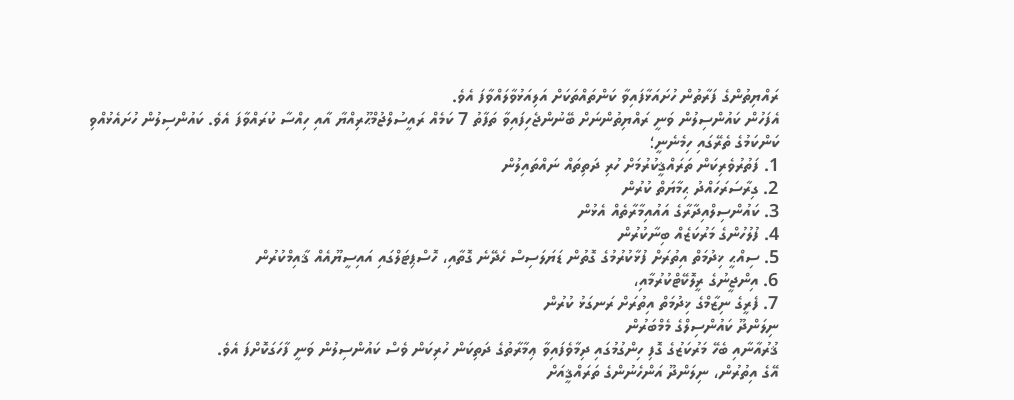ރައްޔިތުންގެ ފަރާތުން ހުށައަޅާފައިވާ ކަންތައްތަކަށް އަލިއަޅުވާލައްވާފަ އެވެ.
އެފަހުން ކައުންސިލުން ވަނީ ރައްޔިތުންނަށް ބޭނުންޖެހިފައިވާ ތަފާތު 7 ކަމެއް ރައީސުލްޖުމްޙޫރިއްޔާ އާއި ހިއްސާ ކުރައްވާފަ އެވެ. ކައުންސިލުން ހުށައެޅުއްވި ކަންކަމުގެ ތެރޭގައި ހިމެނެނީ؛
1. ފަތުރުވެރިކަން ތަރައްޤީކުރުމަށް ހުރި ދަތިތައް ނައްތައިލުން
2. ގިރާސަރަހައްދު ޙިމާޔަތް ކުރުން
3. ކައުންސިލްއިދާރާގެ އައުއިމާރާތެއް އެޅުން
4. ފުލުހުންގެ މަރުކަޒެއް ބިނާކުރުން
5. ސިއްޙީ ޚިދުމަތް އިތުރަށް ފުޅާކުރުމުގެ ގޮތުން ޑަޔަލަސިސް ހެދޭނެ ގޮތާއި، ހޮސްޕިޓަލްގައި އައިސީޔޫއެއް ޤާއިމްކުރުން
6. އިންޖީނުގެ ރީލޮކޭޓްކުރުމާއި،
7. ފެރީގެ ނިޒާމްގެ ޚިދުމަތް އިތުރަށް ރަނގަޅު ކުރުން
ނިލަންދޫ ކައުންސިލްގެ މެމްބަރުން
ޤުރުއާނާއި ބެހޭ މަރުކަޒުގެ ގޮފި ހިންގުމުގައި ދިމާވެފައިވާ ޢިމާރާތުގެ ދަތިކަން ހުރިކަން ވެސް ކައުންސިލުން ވަނީ ފާހަގަކޮށްފަ އެވެ.
އޭގެ އިތުރުން، ނިލަންދޫ އަންހެނުންގެ ތަރައްޤީއަށް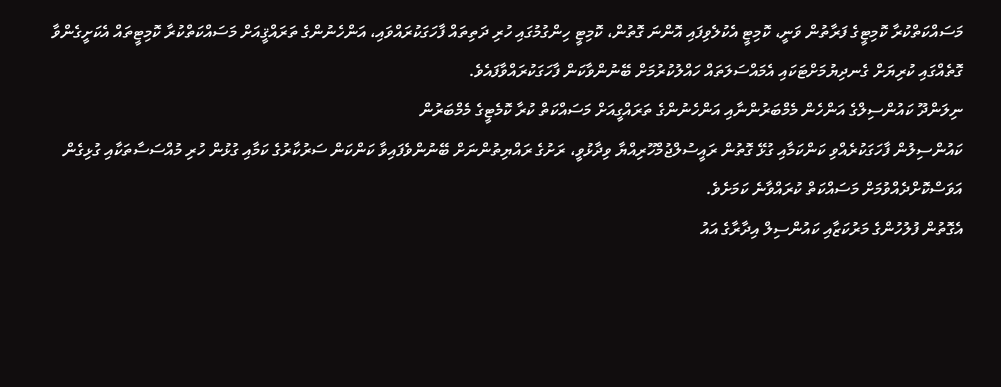މަސައްކަތްކުރާ ކޮމިޓީގެ ފަރާތުން ވަނީ، ކޮމިޓީ އެކުލެވިފައި އޮންނަ ގޮތުން، ކޮމިޓީ ހިންގުމުގައި ހުރި ދަތިތައް ފާހަގަކުރައްވައި، އަންހެނުންގެ ތަރައްޤީއަށް މަސައްކަތްކުރާ ކޮމިޓީތައް އެކަށީގެންވާ ގޮތެއްގައި ކުރިޔަށް ގެނދިޔުމަށްޓަކައި އެމައްސަލަތައް ހައްލުކުރުމަށް ބޭނުންވާކަން ފާހަގަކުރައްވާފައެވެ.
ނިލަންދޫ ކައުންސިލްގެ އަންހެން މެމްބަރުންނާއި އަންހެނުންގެ ތަރައްގީއަށް މަސައްކަތް ކުރާ ކޮމެޓީގެ މެމްބަރުން
ކައުންސިލުން ފާހަގަކުރެއްވި ކަންކަމާއި ގުޅޭ ގޮތުން ރައީސުލްޖުމްހޫރިއްޔާ ވިދާޅުވީ، ރަށުގެ ރައްޔިތުންނަށް ބޭނުންވެފައިވާ ކަންކަން ސަރުކާރުގެ ކަމާއި ގުޅުން ހުރި މުއްސަސާތަކާއި ގުޅިގެން އަވަސްކޮށްދެއްވުމަށް މަސައްކަތް ކުރައްވާނެ ކަމަށެވެ.
އެގޮތުން ފުލުހުންގެ މަރުކަޒާއި ކައުންސިލް އިދާރާގެ އައު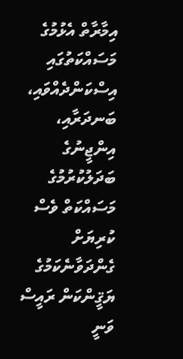އިމާރާތް އެޅުމުގެ މަސައްކަތުގައި އިސްކަންދެއްވައި، ބަނދަރާއި، އިންޖީނުގެ ބަދަލުކުރުމުގެ މަސައްކަތް ވެސް ކުރިޔަށް ގެންދަވާނެކަމުގެ ޔަޤީންކަން ރައީސް ވަނީ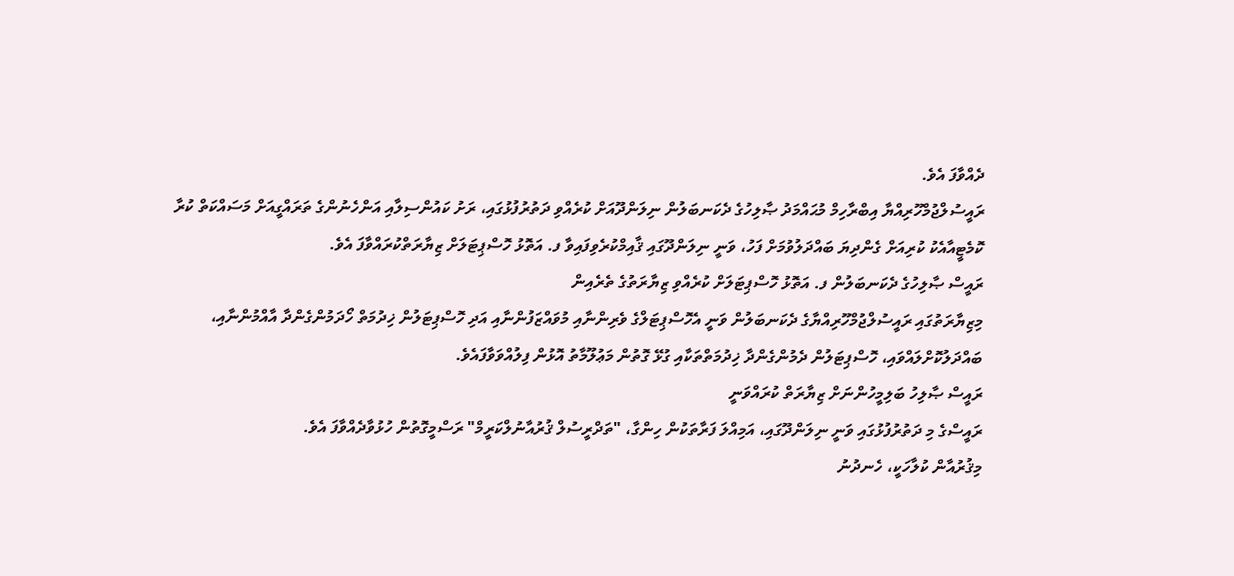ދެއްވާފަ އެވެ.
ރައީސުލްޖުމްހޫރިއްޔާ އިބްރާހިމް މުޙައްމަދު ޞާލިހުގެ ދެކަނބަލުން ނިލަންދޫއަށް ކުރެއްވި ދަތުރުފުޅުގައި، ރަށު ކައުންސިލާއި އަންހެނުންގެ ތަރައްގީއަށް މަސައްކަތް ކުރާ ކޮމެޓީއާއެކު ކުރިއަށް ގެންދިޔަ ބައްދަލުވުމަށް ފަހު، ވަނީ ނިލަންދޫގައި ޤާއިމްކުރެވިފައިވާ ފ. އަތޮޅު ހޮސްޕިޓަލަށް ޒިޔާރަތްކުރައްވާފަ އެވެ.
ރައީސް ޞާލިހުގެ ދެކަނބަލުން ފ. އަތޮޅު ހޮސްޕިޓަލަށް ކުރެއްވި ޒިޔާރަތުގެ ތެރެއިން
މިޒިޔާރަތުގައި ރައީސުލްޖުމްހޫރިއްޔާގެ ދެކަނބަލުން ވަނީ އެހޮސްޕިޓަލްގެ ވެރިންނާއި މުވައްޒަފުންނާއި އަދި ހޮސްޕިޓަލުން ޚިދުމަތް ހޯދަމުންގެންދާ އާއްމުންނާއި، ބައްދަލުކޮށްލައްވައި، ހޮސްޕިޓަލުން ދެމުންގެންދާ ޚިދުމަތްތަކާއި ގުޅޭ ގޮތުން މަޢުލޫމާތު އޮޅުން ފިލުއްވަވާފައެވެ.
ރައީސް ޞާލިހު ބަލިމީހުންނަށް ޒިޔާރަތް ކުރައްވަނީ
ރައީސްގެ މި ދަތުރުފުޅުގައި ވަނީ ނިލަންދޫގައި، އަމިއްލަ ފަރާތަކުން ހިންގާ، "ތަދްރީސުލް ޤުރުއާނުލްކަރީމް" ރަސްމީގޮތުން ހުޅުވާދެއްވާފަ އެވެ.
މިޤުރުއާން ކުލާހަކީ، ހެނދުނު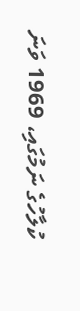ކުލާހުގެ ނަމުގައި، 1969 ވަނަ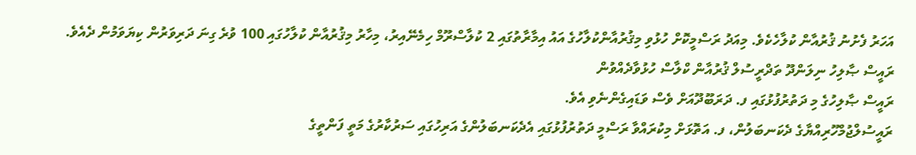އަހަރު ފެށުނު ޤުރުއާން ކުލާހެކެވެ. މިއަދު ރަސްމީކޮށް ހުޅުވި މިޤުރުއާންކުލާހުގެ އައު އިމާރާތުގައި 2 ކުލާސްރޫމް ހިމެނޭއިރު، މިހާރު މިޤުރުއާން ކުލާހުގައި 100 ވުރެ ގިނަ ދަރިވަރުން ކިޔަވަމުން ދެއެވެ.
ރައީސް ޞާލިހު ނިލަންދޫ ތަދްރީސުލް ޤުރުއާން ކްލާސް ހުޅުވާދެއްވުން
ރައީސް ޞާލިހުގެ މި ދަތުރުފުޅުގައި ފ. ދަރަބޫދޫއަށް ވެސް ވަޑައިގެންނެވި އެވެ.
ރައީސުލްޖުމްހޫރިއްޔާގެ ދެކަނބަލުން، ފ. އަތޮޅަށް މިކުރައްވާ ރަސްމީ ދަތުރުފުޅުގައި އެދެކަނބަލުންގެ އަރިހުގައި ސަރުކާރުގެ މަތީ ފަންތީގެ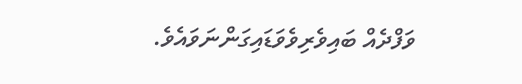ވަފްދެއް ބައިވެރިވެވަޑައިގަންނަވައެވެ.